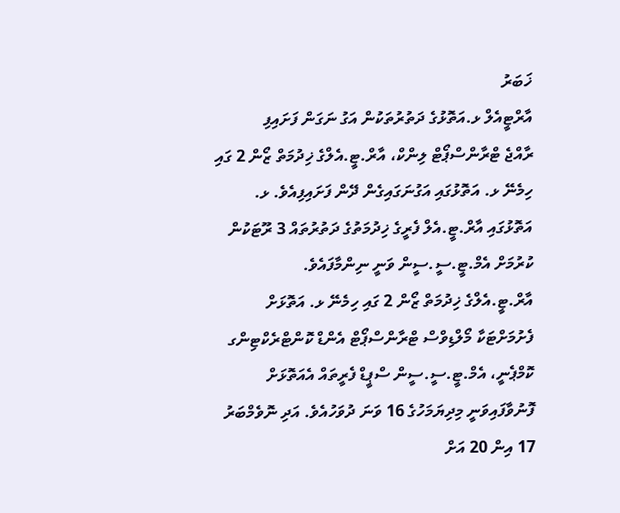ޚަބަރު
އާރްޓީއެލް ޅ.އަތޮޅުގެ ދަތުރުތަކުން އަގު ނަގަން ފަށައިފި
ރާއްޖެ ޓްރާންސްޕޯޓް ލިންކް، އާރް.ޓީ.އެލްގެ ޚިދުމަތް ޒޯން 2 ގައި ހިމެނޭ ޅ. އަތޮޅުގައި އަގުނަގައިގެން ދޭން ފަށައިފިއެވެ. ޅ. އަތޮޅުގައި އާރް.ޓީ.އެލް ފެރީގެ ޚިދުމަތުގެ ދަތުރުތައް 3 ރޫޓަކުން ކުރުމަށް އެމް.ޓީ.ސީ.ސީން ވަނީ ނިންމާފައެވެ.
އާރް.ޓީ.އެލްގެ ޚިދުމަތް ޒޯން 2 ގައި ހިމެނޭ ޅ. އަތޮޅަށް ފެށުމަށްޓަކާ މޯލްޑިވްސް ޓްރާންސްޕޯޓް އެންޑް ކޮންޓްރެކްޓިންގ ކޮމްޕެނީ، އެމް.ޓީ.ސީ.ސީން ސްޕީޑް ފެރީތައް އެއަތޮޅަށް ފޮނުވާފައިވަނީ މިދިޔަމަހުގެ 16 ވަނަ ދުވަހުއެވެ. އަދި ނޮވެމްބަރު 17 އިން 20 އަށް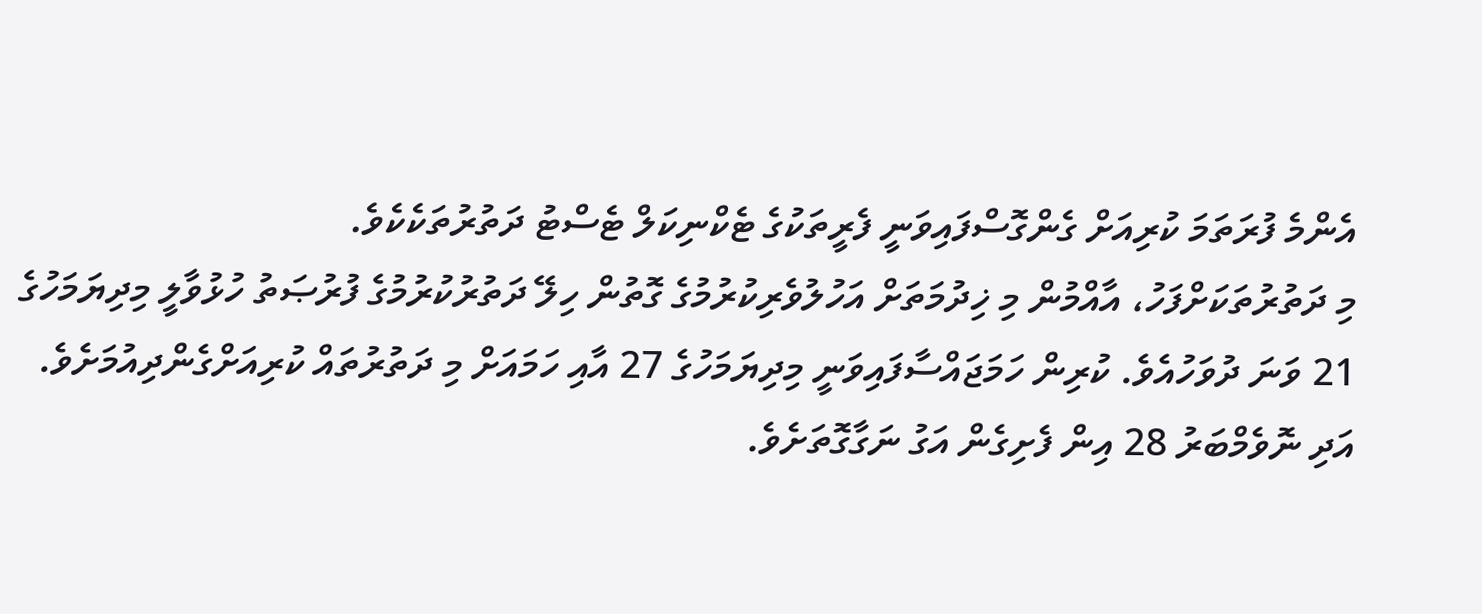އެންމެ ފުރަތަމަ ކުރިއަށް ގެންގޮސްފައިވަނީ ފެރީތަކުގެ ޓެކްނިކަލް ޓެސްޓު ދަތުރުތަކެކެވެ.
މި ދަތުރުތަކަށްފަހު، އާއްމުން މި ޚިދުމަތަށް އަހުލުވެރިކުރުމުގެ ގޮތުން ހިލޭ ދަތުރުކުރުމުގެ ފުރުޞަތު ހުޅުވާލީ މިދިޔަމަހުގެ 21 ވަނަ ދުވަހުއެވެ. ކުރިން ހަމަޖައްސާފައިވަނީ މިދިޔަމަހުގެ 27 އާއި ހަމައަށް މި ދަތުރުތައް ކުރިއަށްގެންދިއުމަށެވެ. އަދި ނޮވެމްބަރު 28 އިން ފެށިގެން އަގު ނަގާގޮތަށެވެ.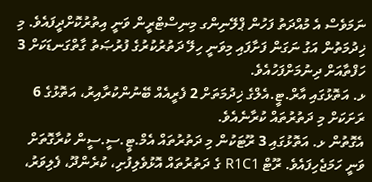ނަމަވެސް އެ މުއްދަތު ފަހުން ޕްލޭނިންގ މިނިސްޓްރީން ވަނީ އިތުރުކޮށްދީފައެވެ. މި ޚިދުމަތުން އަގު ނަގަން ފަށާފައި މިވަނީ ހިލޭ ދަތުރުކުރުގެ ފުރުޞަތު ގާތްގަނޑަކަށް 3 ހަފްތާއަށް ދިނުމަށްފަހުއެވެ.
ޅ. އަތޮޅުގައި އާރް.ޓީ.އެލްގެ ޚިދުމަތަށް 2 ފެރީއެއް ބޭނުންކުރާއިރު، އަތޮޅުގެ 6 ރަށަކަށް މި ދަތުރުތައް ކުރާނެއެވެ.
އެގޮތުން ޅ. އަތޮޅުގައި 3 ރޫޓަކުން މި ދަތުރުތައް އެމް.ޓީ.ސީ.ސީން ކުރާގޮތަށް ވަނީ ހަމަޖެހިފައެވެ. ރޫޓް R1C1 ގެ ދަތުރުތައް އޮޅުވެލިފުށި، ކުރެންދޫ، ފެލިވަރު،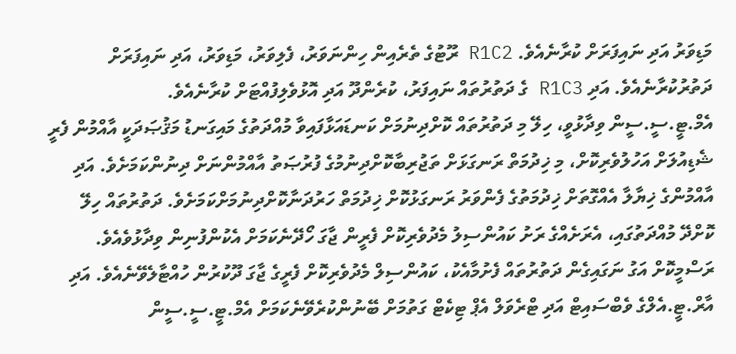މަޑިވަރު އަދި ނައިފަރަށް ކުރާނެއެވެ. R1C2 ރޫޓުގެ ތެރެއިން ހިންނަވަރު، ފެލިވަރު، މަޑިވަރު، އަދި ނައިފަރަށް ދަތުރުކުރާނެއެވެ. އަދި R1C3 ގެ ދަތުރުތައް ނައިފަރު، ކުރެންދޫ އަދި އޮޅުވެލިފުއްޓަށް ކުރާނެއެވެ.
އެމް.ޓީ.ސީ.ސީން ވިދާޅުވީ، ހިލޭ މި ދަތުރުތައް ކޮށްދިނުމަށް ކަނޑައަޅާފައިވާ މުއްދަތުގެ މައިގަނޑު މަޤުޞަދަކީ އާއްމުން ފެރީ ޝެޑިއުލަށް އަހުލުވެރިކޮށް، މި ޚިދުމަތް ރަނގަޅަށް ތަޖުރިބާކޮށްދިނުމުގެ ފުރުޞަތު އާއްމުންނަށް ދިނުންކަމަށެވެ. އަދި އާއްމުންގެ ޚިޔާލާ އެއްގޮތަށް ޚިދުމަތުގެ ފެންވަރު ރަނގަޅުކޮށް ޚިދުމަތް ހަރުދަނާކޮށްދިނުމަށްކަމަށެވެ. ދަތުރުތައް ހިލޭ ކޮށްދޭ މުއްދަތުގައި، އެރަށެއްގެ ރަށު ކައުންސިލު މެދުވެރިކޮށް ފެރީން ޖާގަ ހޯދޭނެކަމަށް އެކުންފުނިން ވިދާޅުވެއެވެ.
ރަސްމީކޮށް އަގު ނަގައިގެން ދަތުރުތައް ފެށުމާއެކު، ކައުންސިލް މެދުވެރިކޮށް ފެރީގެ ޖާގަ ދޫކުރުން ހުއްޓާލެވޭނެއެވެ. އަދި އާރް.ޓީ.އެލްގެ ވެބްސައިޓް އަދި ޓްރެވަލް އެޕް ޓިކެޓް ގަތުމަށް ބޭނުންކުރެވޭނެކަމަށް އެމް.ޓީ.ސީ.ސީން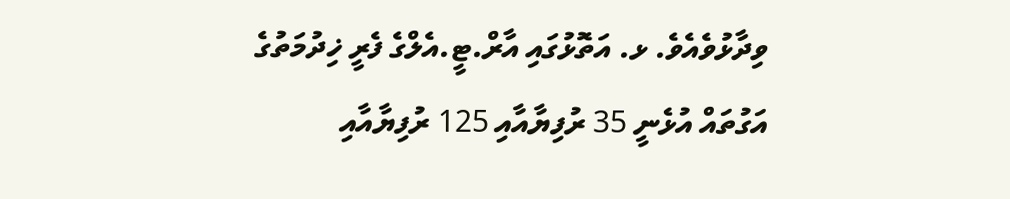ވިދާޅުވެއެވެ. ޅ. އަތޮޅުގައި އާރް.ޓީ.އެލްގެ ފެރީ ޚިދުމަތުގެ އަގުތައް އުޅެނީ 35 ރުފިޔާއާއި 125 ރުފިޔާއާއި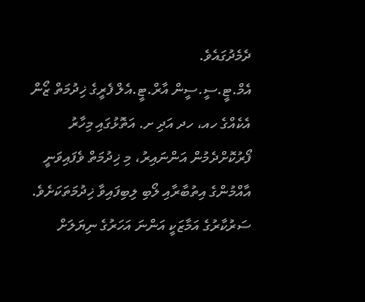ދެމެދުގައެވެ.
އެމް.ޓީ.ސީ.ސީން އާރް.ޓީ.އެލް ފެރީގެ ޚިދުމަތް ޒޯން އެކެއްގެ ހއ، ހދ އަދި ށ. އަތޮޅުގައި މިހާރު ފޯރުކޮށްދެމުން އަންނައިރު، މި ޚިދުމަތް ވެފައިވަނީ އާއްމުންގެ އިތުބާރާއި ލޯބި ލިބިފައިވާ ޚިދުމަތަކަށެވެ. ސަރުކާރުގެ އަމާޒަކީ އަންނަ އަހަރުގެ ނިޔަލަށް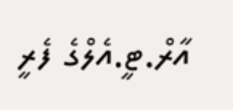އާރް.ޓީ.އެލްގެ ފެރީ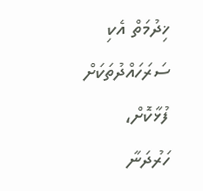ޚިދުމަތް އެކި ސަރަހައްދުތަކަށް ފުޅާކޮށް، ހަރުދަނާ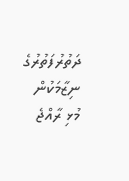ދަތުރުފަތުރުގެ ނިޒާމަކުން މުޅި ރާއްޖެ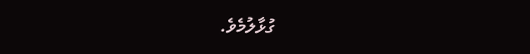ގުޅާލުމެވެ.